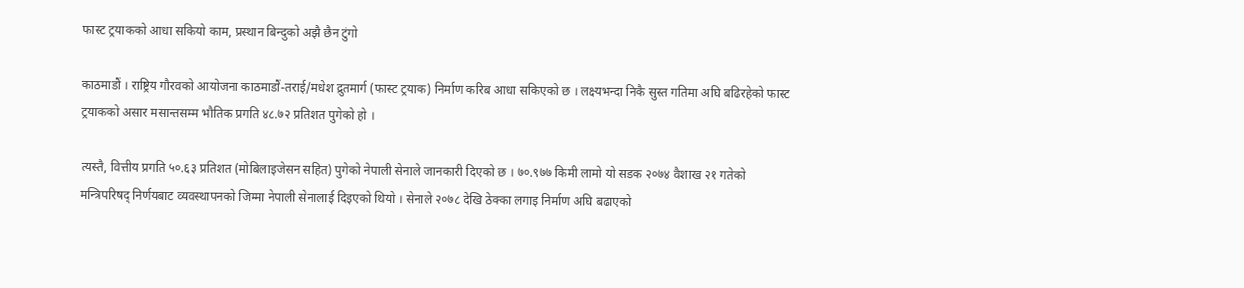फास्ट ट्रयाकको आधा सकियो काम, प्रस्थान बिन्दुको अझै छैन टुंगो

काठमाडौं । राष्ट्रिय गौरवको आयोजना काठमाडौं-तराई/मधेश द्रुतमार्ग (फास्ट ट्रयाक) निर्माण करिब आधा सकिएको छ । लक्ष्यभन्दा निकै सुस्त गतिमा अघि बढिरहेको फास्ट ट्रयाकको असार मसान्तसम्म भौतिक प्रगति ४८.७२ प्रतिशत पुगेको हो ।

त्यस्तै, वित्तीय प्रगति ५०.६३ प्रतिशत (मोबिलाइजेसन सहित) पुगेको नेपाली सेनाले जानकारी दिएको छ । ७०.९७७ किमी लामो यो सडक २०७४ वैशाख २१ गतेको मन्त्रिपरिषद् निर्णयबाट व्यवस्थापनको जिम्मा नेपाली सेनालाई दिइएको थियो । सेनाले २०७८ देखि ठेक्का लगाइ निर्माण अघि बढाएको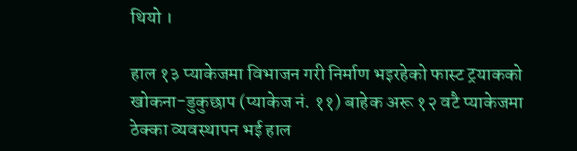थियो ।

हाल १३ प्याकेजमा विभाजन गरी निर्माण भइरहेको फास्ट ट्रयाकको खोकना-डुकुछाप (प्याकेज नं. ११) बाहेक अरू १२ वटै प्याकेजमा ठेक्का व्यवस्थापन भई हाल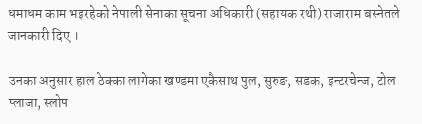धमाधम काम भइरहेको नेपाली सेनाका सूचना अधिकारी (सहायक रथी) राजाराम बस्नेतले जानकारी दिए ।

उनका अनुसार हाल ठेक्का लागेका खण्डमा एकैसाथ पुल, सुरुङ, सडक, इन्टरचेन्ज, टोल प्लाजा, स्लोप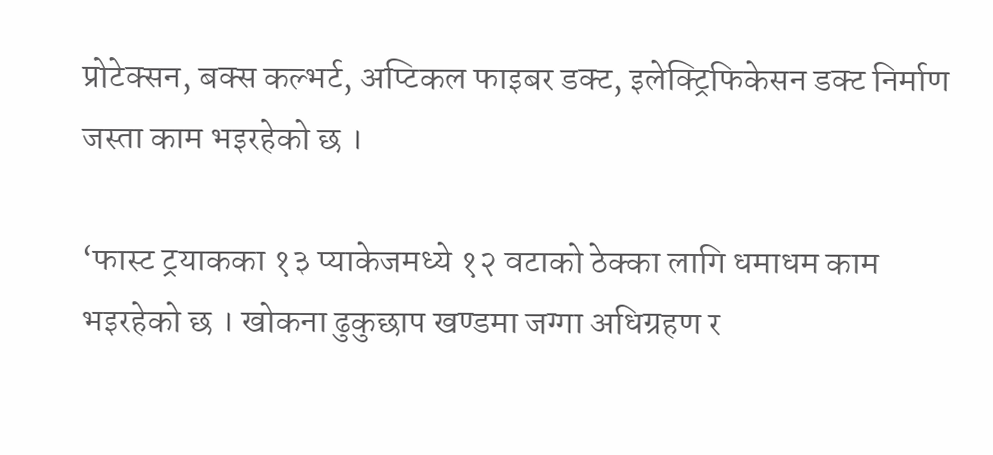प्रोटेक्सन, बक्स कल्भर्ट, अप्टिकल फाइबर डक्ट, इलेक्ट्रिफिकेसन डक्ट निर्माण जस्ता काम भइरहेको छ ।

‘फास्ट ट्रयाकका १३ प्याकेजमध्ये १२ वटाको ठेक्का लागि धमाधम काम भइरहेको छ । खोकना ढुकुछाप खण्डमा जग्गा अधिग्रहण र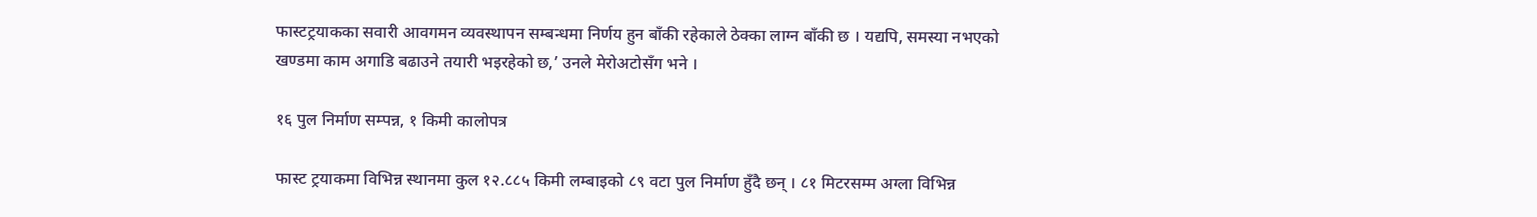फास्टट्रयाकका सवारी आवगमन व्यवस्थापन सम्बन्धमा निर्णय हुन बाँकी रहेकाले ठेक्का लाग्न बाँकी छ । यद्यपि, समस्या नभएको खण्डमा काम अगाडि बढाउने तयारी भइरहेको छ,’ उनले मेरोअटोसँग भने ।

१६ पुल निर्माण सम्पन्न, १ किमी कालोपत्र

फास्ट ट्रयाकमा विभिन्न स्थानमा कुल १२.८८५ किमी लम्बाइको ८९ वटा पुल निर्माण हुँदै छन् । ८१ मिटरसम्म अग्ला विभिन्न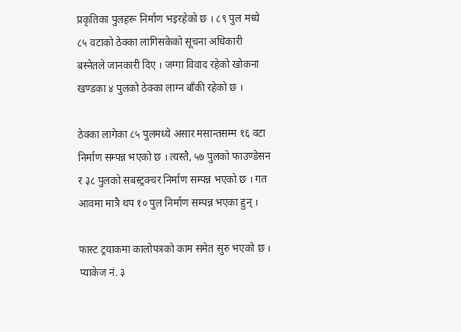प्रकृतिका पुलहरू निर्माण भइरहेको छ । ८९ पुल मध्ये ८५ वटाको ठेक्का लागिसकेको सूचना अधिकारी बस्नेतले जानकारी दिए । जग्गा विवाद रहेको खोकना खण्डका ४ पुलको ठेक्का लाग्न बाँकी रहेको छ ।

ठेक्का लागेका ८५ पुलमध्ये असार मसान्तसम्म १६ वटा निर्माण सम्पन्न भएको छ । त्यस्तै, ५७ पुलको फाउण्डेसन र ३८ पुलको सबस्ट्रक्चर निर्माण सम्पन्न भएको छ । गत आवमा मात्रै थप १० पुल निर्माण सम्पन्न भएका हुन् ।

फास्ट ट्रयाकमा कालोपत्रको काम समेत सुरु भएको छ । प्याकेज नं. ३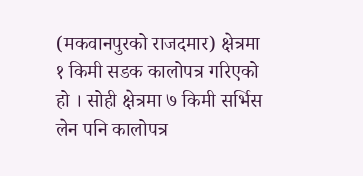(मकवानपुरको राजदमार) क्षेत्रमा १ किमी सडक कालोपत्र गरिएको हो । सोही क्षेत्रमा ७ किमी सर्भिस लेन पनि कालोपत्र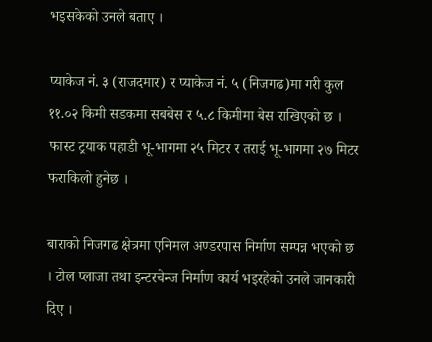भइसकेको उनले बताए ।

प्याकेज नं. ३ (राजदमार) र प्याकेज नं. ५ (निजगढ)मा गरी कुल ११.०२ किमी सडकमा सबबेस र ५.८ किमीमा बेस राखिएको छ । फास्ट ट्रयाक पहाडी भू-भागमा २५ मिटर र तराई भू-भागमा २७ मिटर फराकिलो हुनेछ ।

बाराको निजगढ क्षेत्रमा एनिमल अण्डरपास निर्माण सम्पन्न भएको छ । टोल प्लाजा तथा इन्टरचेन्ज निर्माण कार्य भइरहेको उनले जानकारी दिए ।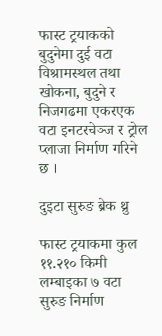फास्ट ट्रयाकको बुदुनेमा दुई वटा विश्रामस्थल तथा खोकना, बुदुने र निजगढमा एकरएक वटा इनटरचेञ्ज र ट्रोल प्लाजा निर्माण गरिने छ ।

दुइटा सुरुङ ब्रेक थ्रु

फास्ट ट्रयाकमा कुल ११.२१० किमी लम्बाइका ७ वटा सुरुङ निर्माण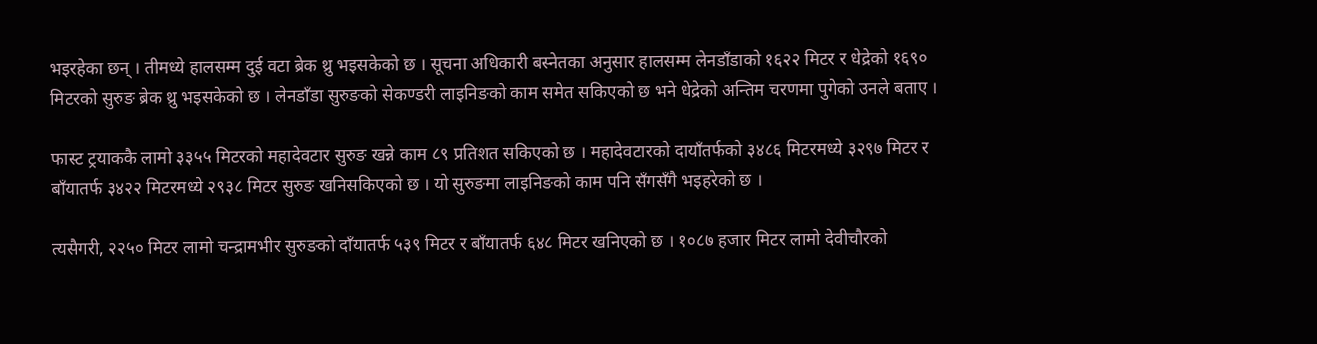भइरहेका छन् । तीमध्ये हालसम्म दुई वटा ब्रेक थ्रु भइसकेको छ । सूचना अधिकारी बस्नेतका अनुसार हालसम्म लेनडाँडाको १६२२ मिटर र धेद्रेको १६९० मिटरको सुरुङ ब्रेक थ्रु भइसकेको छ । लेनडाँडा सुरुङको सेकण्डरी लाइनिङको काम समेत सकिएको छ भने धेद्रेको अन्तिम चरणमा पुगेको उनले बताए ।

फास्ट ट्रयाककै लामो ३३५५ मिटरको महादेवटार सुरुङ खन्ने काम ८९ प्रतिशत सकिएको छ । महादेवटारको दायाँतर्फको ३४८६ मिटरमध्ये ३२९७ मिटर र बाँयातर्फ ३४२२ मिटरमध्ये २९३८ मिटर सुरुङ खनिसकिएको छ । यो सुरुङमा लाइनिङको काम पनि सँगसँगै भइहरेको छ ।

त्यसैगरी, २२५० मिटर लामो चन्द्रामभीर सुरुङको दाँयातर्फ ५३९ मिटर र बाँयातर्फ ६४८ मिटर खनिएको छ । १०८७ हजार मिटर लामो देवीचौरको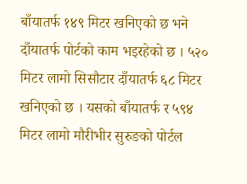बाँयातर्फ १४९ मिटर खनिएको छ भने दाँयातर्फ पोर्टको काम भइरहेको छ । ५२० मिटर लामो सिसौटार दाँयातर्फ ६८ मिटर खनिएको छ । यसको बाँयातर्फ र ५९४ मिटर लामो मौरीभीर सुरुङको पोर्टल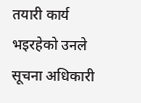तयारी कार्य भइरहेको उनले सूचना अधिकारी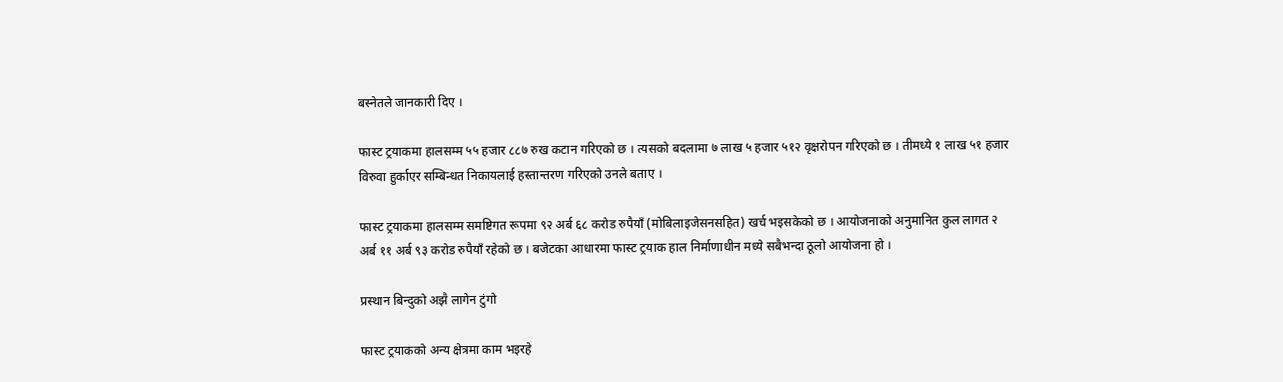बस्नेतले जानकारी दिए ।

फास्ट ट्रयाकमा हालसम्म ५५ हजार ८८७ रुख कटान गरिएको छ । त्यसको बदलामा ७ लाख ५ हजार ५१२ वृक्षरोपन गरिएको छ । तीमध्ये १ लाख ५१ हजार विरुवा हुर्काएर सम्बिन्धत निकायलाई हस्तान्तरण गरिएको उनले बताए ।

फास्ट ट्रयाकमा हालसम्म समष्टिगत रूपमा ९२ अर्ब ६८ करोड रुपैयाँ (मोबिलाइजेसनसहित) खर्च भइसकेको छ । आयोजनाको अनुमानित कुल लागत २ अर्ब ११ अर्ब ९३ करोड रुपैयाँ रहेको छ । बजेटका आधारमा फास्ट ट्रयाक हाल निर्माणाधीन मध्ये सबैभन्दा ठूलो आयोजना हो ।

प्रस्थान बिन्दुको अझै लागेन टुंगो

फास्ट ट्रयाकको अन्य क्षेत्रमा काम भइरहे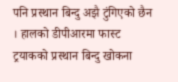पनि प्रस्थान बिन्दु अझै टुंगिएको छैन । हालको डीपीआरमा फास्ट ट्रयाकको प्रस्थान बिन्दु खोकना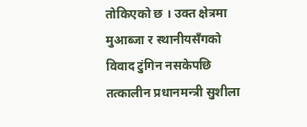तोकिएको छ । उक्त क्षेत्रमा मुआब्जा र स्थानीयसँगको विवाद टुंगिन नसकेपछि तत्कालीन प्रधानमन्त्री सुशीला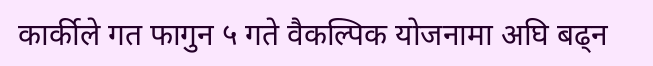कार्कीले गत फागुन ५ गते वैकल्पिक योजनामा अघि बढ्न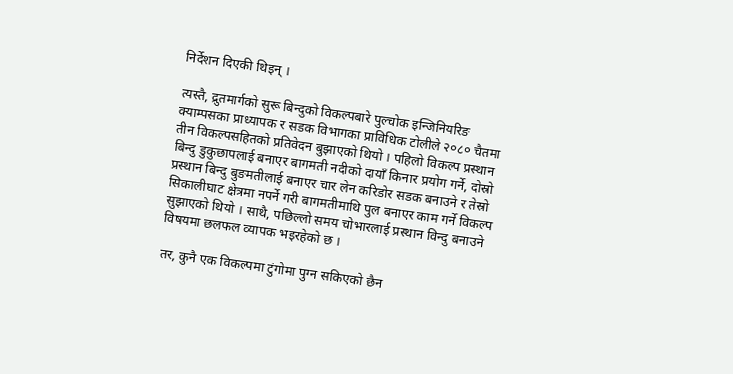निर्देशन दिएकी थिइन् ।

त्यस्तै, द्रुतमार्गको सुरू बिन्दुको विकल्पबारे पुल्चोक इन्जिनियरिङ क्याम्पसका प्राध्यापक र सडक विभागका प्राविधिक टोलीले २०८० चैतमा तीन विकल्पसहितको प्रतिवेदन बुझाएको थियो । पहिलो विकल्प प्रस्थान बिन्दु डुकुछापलाई बनाएर बागमती नदीको दायाँ किनार प्रयोग गर्ने, दोस्रो प्रस्थान बिन्दु बुङमतीलाई बनाएर चार लेन करिडोर सडक बनाउने र तेस्रो सिकालीघाट क्षेत्रमा नपर्ने गरी बागमतीमाथि पुल बनाएर काम गर्ने विकल्प सुझाएको थियो । साथै, पछिल्लो समय चोभारलाई प्रस्थान विन्दु बनाउने विषयमा छलफल व्यापक भइरहेको छ ।

तर, कुनै एक विकल्पमा टुंगोमा पुग्न सकिएको छैन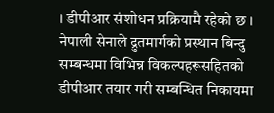। डीपीआर संशोधन प्रक्रियामै रहेको छ । नेपाली सेनाले द्रुतमार्गको प्रस्थान बिन्दु सम्बन्धमा विभिन्न विकल्पहरूसहितको डीपीआर तयार गरी सम्बन्धित निकायमा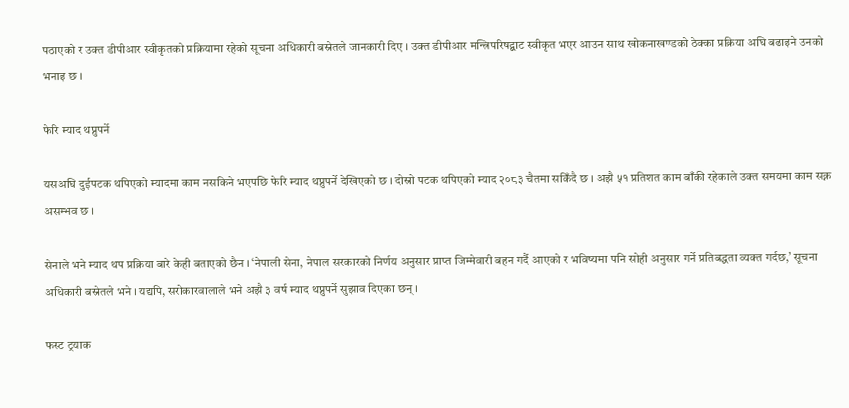पठाएको र उक्त डीपीआर स्वीकृतको प्रक्रियामा रहेको सूचना अधिकारी बस्नेतले जानकारी दिए । उक्त डीपीआर मन्त्रिपरिषद्बाट स्वीकृत भएर आउन साथ खोकनाखण्डको ठेक्का प्रक्रिया अघि बढाइने उनको भनाइ छ ।

फेरि म्याद थप्नुपर्ने

यसअघि दुईपटक थपिएको म्यादमा काम नसकिने भएपछि फेरि म्याद थप्नुपर्ने देखिएको छ । दोस्रो पटक थपिएको म्याद २०८३ चैतमा सकिँदै छ । अझै ५१ प्रतिशत काम बाँकी रहेकाले उक्त समयमा काम सक्न असम्भव छ ।

सेनाले भने म्याद थप प्रक्रिया बारे केही बताएको छैन । ‘नेपाली सेना, नेपाल सरकारको निर्णय अनुसार प्राप्त जिम्मेवारी बहन गर्दै आएको र भविष्यमा पनि सोही अनुसार गर्ने प्रतिबद्धता व्यक्त गर्दछ,’ सूचना अधिकारी बस्नेतले भने । यद्यपि, सरोकारवालाले भने अझै ३ वर्ष म्याद थप्नुपर्ने सुझाव दिएका छन् ।

फस्ट ट्रयाक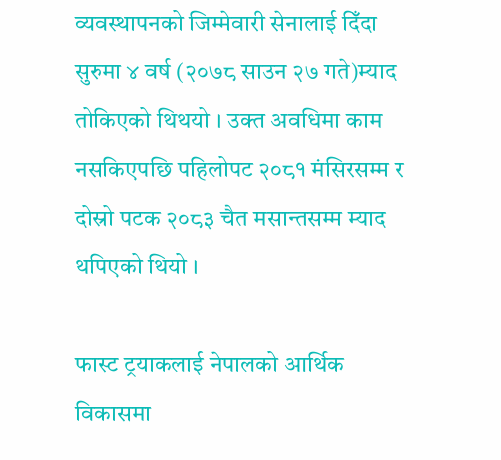व्यवस्थापनको जिम्मेवारी सेनालाई दिँदा सुरुमा ४ वर्ष (२०७८ साउन २७ गते)म्याद तोकिएको थिथयो । उक्त अवधिमा काम नसकिएपछि पहिलोपट २०८१ मंसिरसम्म र दोस्रो पटक २०८३ चैत मसान्तसम्म म्याद थपिएको थियो ।

फास्ट ट्रयाकलाई नेपालको आर्थिक विकासमा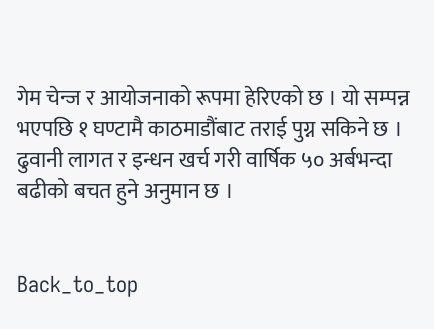गेम चेन्ज र आयोजनाको रूपमा हेरिएको छ । यो सम्पन्न भएपछि १ घण्टामै काठमाडौंबाट तराई पुग्न सकिने छ । ढुवानी लागत र इन्धन खर्च गरी वार्षिक ५० अर्बभन्दा बढीको बचत हुने अनुमान छ ।


Back_to_top